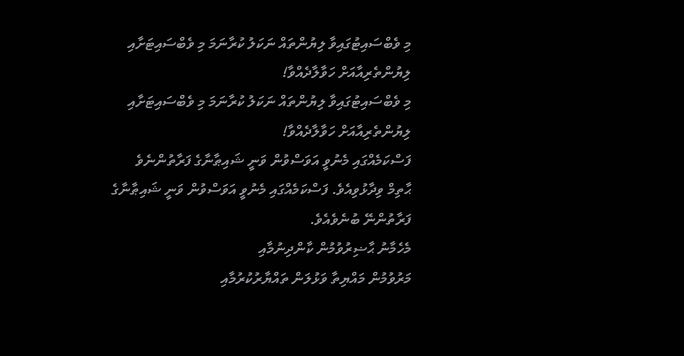މި ވެބްސައިޓުގައިވާ ލިޔުންތައް ނަކަލު ކުރާނަމަ މި ވެބްސައިޓަށާއި ލިޔުންތެރިއާއަށް ހަވާލާދެއްވާ!
މި ވެބްސައިޓުގައިވާ ލިޔުންތައް ނަކަލު ކުރާނަމަ މި ވެބްސައިޓަށާއި ލިޔުންތެރިއާއަށް ހަވާލާދެއްވާ!
ފަސްކަމެއްގައި މެނުވީ އަވަސްވުން ވަނީ ޝައިޠާނާގެ ފަރާތުންނެވެ
ޙާތިމް ވިދާޅުވިއެވެ. ފަސްކަމެއްގައި މެނުވީ އަވަސްވުން ވަނީ ޝައިޠާނާގެ ފަރާތުންނޭ ބުނެވެއެވެ.
މެހެމާނު ޙާޟިރުވުމުން ކާންދިނުމާއި
މަރުވުމުން މައްޔިތާ ވަޅުލަން ތައްޔާރުކުރުމާއި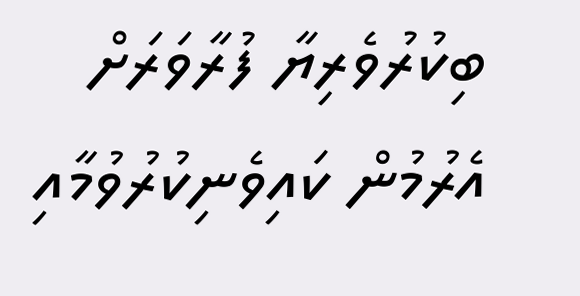ބިކުރުވެރިޔާ ފުރާވަރަށް އެރުމުން ކައިވެނިކުރުވުމާއި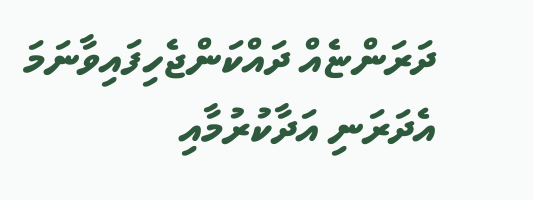ދަރަންޏެއް ދައްކަންޖެހިފައިވާނަމަ އެދަރަނި އަދާކުރުމާއި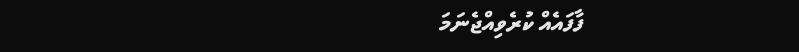ފާފައެއް ކުރެވިއްޖެނަމަ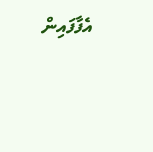އެފާފައިން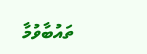ތައުބާވުމާ